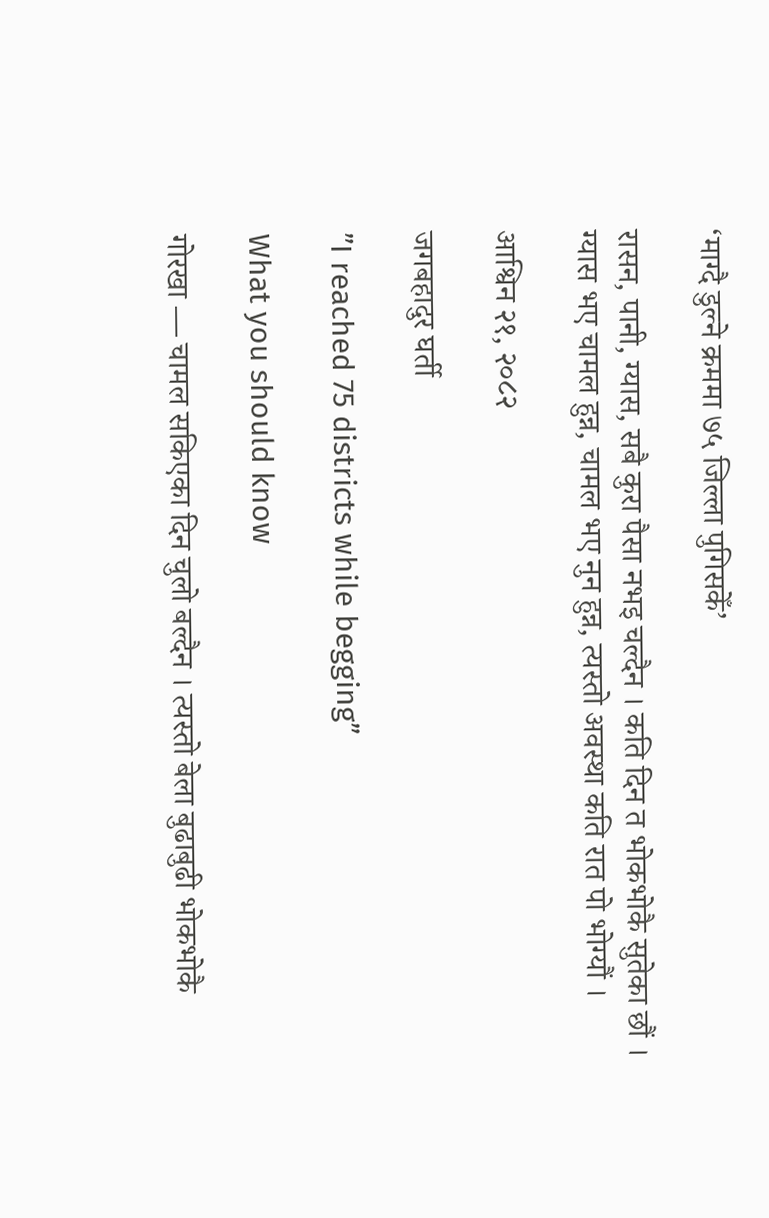‘माग्दै डुल्ने क्रममा ७५ जिल्ला पुगिसकेँ’

रासन, पानी, ग्यास, सबै कुरा पैसा नभइ चल्दैन । कति दिन त भोकभोकै सुतेका छौं । ग्यास भए चामल हुन्न, चामल भए नुन हुन्न, त्यस्तो अवस्था कति रात पो भोग्यौं ।

आश्विन २१, २०८२

जगबहादुर घर्ती

”I reached 75 districts while begging”

What you should know

गोरखा — चामल सकिएका दिन चुलो बल्दैन । त्यस्तो बेला बुढाबुढी भोकभोकै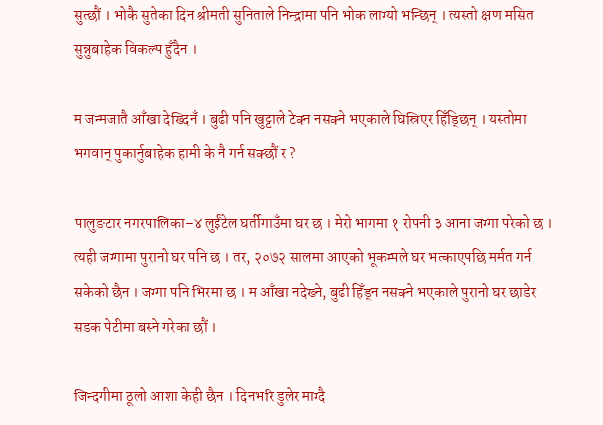सुत्छौं । भोकै सुतेका दिन श्रीमती सुनिताले निन्द्रामा पनि भोक लाग्यो भन्छिन् । त्यस्तो क्षण मसित सुन्नुबाहेक विकल्प हुँदैन ।

म जन्मजातै आँखा देख्दिनँ । बुढी पनि खुट्टाले टेक्न नसक्ने भएकाले घिस्रिएर हिँड्छिन् । यस्तोमा भगवान् पुकार्नुबाहेक हामी के नै गर्न सक्छौं र ?

पालुङटार नगरपालिका–४ लुईंटेल घर्तीगाउँमा घर छ । मेरो भागमा १ रोपनी ३ आना जग्गा परेको छ । त्यही जग्गामा पुरानो घर पनि छ । तर, २०७२ सालमा आएको भूकम्पले घर भत्काएपछि मर्मत गर्न सकेको छैन । जग्गा पनि भिरमा छ । म आँखा नदेख्ने, बुढी हिँड्न नसक्ने भएकाले पुरानो घर छाडेर सडक पेटीमा बस्ने गरेका छौं ।

जिन्दगीमा ठूलो आशा केही छैन । दिनभरि डुलेर माग्दै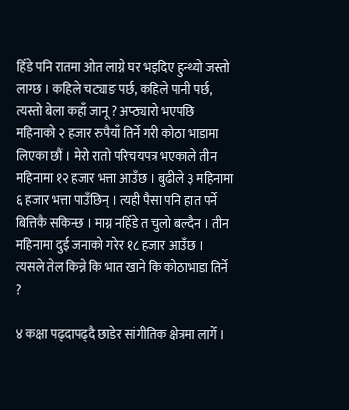हिँडे पनि रातमा ओत लाग्ने घर भइदिए हुन्थ्यो जस्तो लाग्छ । कहिले चट्याङ पर्छ, कहिले पानी पर्छ, त्यस्तो बेला कहाँ जानू ? अप्ठ्यारो भएपछि महिनाको २ हजार रुपैयाँ तिर्ने गरी कोठा भाडामा लिएका छौं । मेरो रातो परिचयपत्र भएकाले तीन महिनामा १२ हजार भत्ता आउँछ । बुढीले ३ महिनामा ६ हजार भत्ता पाउँछिन् । त्यही पैसा पनि हात पर्ने बित्तिकै सकिन्छ । माग्न नहिँडे त चुलो बल्दैन । तीन महिनामा दुई जनाको गरेर १८ हजार आउँछ । त्यसले तेल किन्ने कि भात खाने कि कोठाभाडा तिर्ने ?

४ कक्षा पढ्दापढ्दै छाडेर सांगीतिक क्षेत्रमा लागेँ ।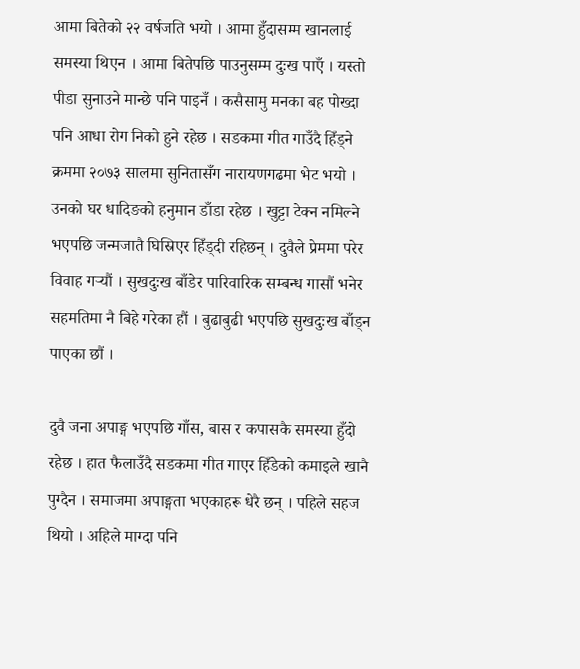आमा बितेको २२ वर्षजति भयो । आमा हुँदासम्म खानलाई समस्या थिएन । आमा बितेपछि पाउनुसम्म दुःख पाएँ । यस्तो पीडा सुनाउने मान्छे पनि पाइनँ । कसैसामु मनका बह पोख्दा पनि आधा रोग निको हुने रहेछ । सडकमा गीत गाउँदै हिँड्ने क्रममा २०७३ सालमा सुनितासँग नारायणगढमा भेट भयो । उनको घर धादिङको हनुमान डाँडा रहेछ । खुट्टा टेक्न नमिल्ने भएपछि जन्मजातै घिस्रिएर हिँड्दी रहिछन् । दुवैले प्रेममा परेर विवाह गर्‍यौं । सुखदुःख बाँडेर पारिवारिक सम्बन्ध गासौं भनेर सहमतिमा नै बिहे गरेका हौं । बुढाबुढी भएपछि सुखदुःख बाँड्न पाएका छौं ।

दुवै जना अपाङ्ग भएपछि गाँस, बास र कपासकै समस्या हुँदो रहेछ । हात फैलाउँदै सडकमा गीत गाएर हिँडेको कमाइले खानै पुग्दैन । समाजमा अपाङ्गता भएकाहरू धेरै छन् । पहिले सहज थियो । अहिले माग्दा पनि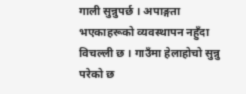गाली सुन्नुपर्छ । अपाङ्गता भएकाहरूको व्यवस्थापन नहुँदा विचल्ली छ । गाउँमा हेलाहोचो सुन्नु परेको छ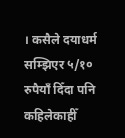। कसैले दयाधर्म सम्झिएर ५/१० रुपैयाँ दिँदा पनि कहिलेकाहीँ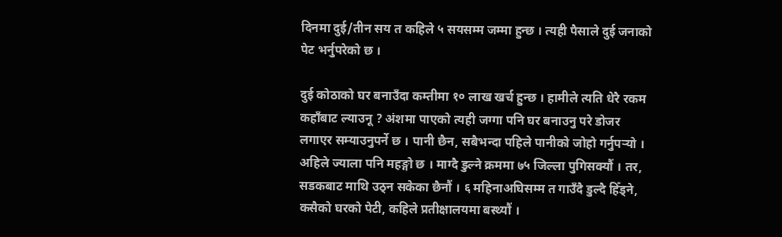दिनमा दुई/तीन सय त कहिले ५ सयसम्म जम्मा हुन्छ । त्यही पैसाले दुई जनाको पेट भर्नुपरेको छ ।

दुई कोठाको घर बनाउँदा कम्तीमा १० लाख खर्च हुन्छ । हामीले त्यति धेरै रकम कहाँबाट ल्याउनू ? अंशमा पाएको त्यही जग्गा पनि घर बनाउनु परे डोजर लगाएर सम्याउनुपर्ने छ । पानी छैन, सबैभन्दा पहिले पानीको जोहो गर्नुपर्‍यो । अहिले ज्याला पनि महङ्गो छ । माग्दै डुल्ने क्रममा ७५ जिल्ला पुगिसक्यौं । तर, सडकबाट माथि उठ्न सकेका छैनौं । ६ महिनाअघिसम्म त गाउँदै डुल्दै हिँड्ने, कसैको घरको पेटी, कहिले प्रतीक्षालयमा बस्थ्यौं ।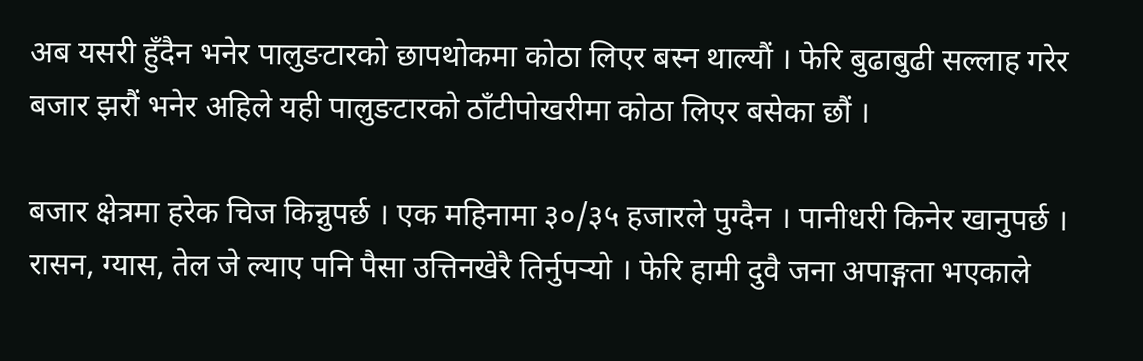अब यसरी हुँदैन भनेर पालुङटारको छापथोकमा कोठा लिएर बस्न थाल्यौं । फेरि बुढाबुढी सल्लाह गरेर बजार झरौं भनेर अहिले यही पालुङटारको ठाँटीपोखरीमा कोठा लिएर बसेका छौं ।

बजार क्षेत्रमा हरेक चिज किन्नुपर्छ । एक महिनामा ३०/३५ हजारले पुग्दैन । पानीधरी किनेर खानुपर्छ । रासन, ग्यास, तेल जे ल्याए पनि पैसा उत्तिनखेरै तिर्नुपर्‍यो । फेरि हामी दुवै जना अपाङ्गता भएकाले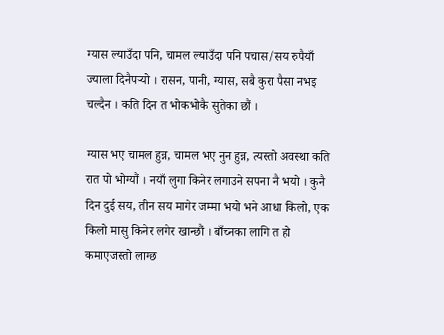ग्यास ल्याउँदा पनि, चामल ल्याउँदा पनि पचास/सय रुपैयाँ ज्याला दिनैपर्‍यो । रासन, पानी, ग्यास, सबै कुरा पैसा नभइ चल्दैन । कति दिन त भोकभोकै सुतेका छौं ।

ग्यास भए चामल हुन्न, चामल भए नुन हुन्न, त्यस्तो अवस्था कति रात पो भोग्यौं । नयाँ लुगा किनेर लगाउने सपना नै भयो । कुनै दिन दुई सय, तीन सय मागेर जम्मा भयो भने आधा किलो, एक किलो मासु किनेर लगेर खान्छौं । बाँच्नका लागि त हो कमाएजस्तो लाग्छ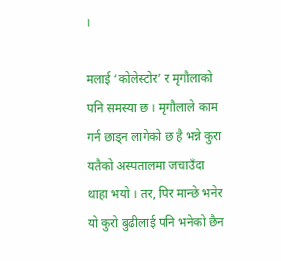।

मलाई ‘कोलेस्टोर’ र मृगौलाको पनि समस्या छ । मृगौलाले काम गर्न छाड्न लागेको छ है भन्ने कुरा यतैको अस्पतालमा जचाउँदा थाहा भयो । तर, पिर मान्छे भनेर यो कुरो बुढीलाई पनि भनेको छैन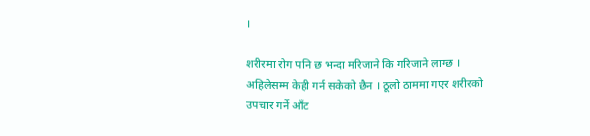।

शरीरमा रोग पनि छ भन्दा मरिजाने कि गरिजाने लाग्छ । अहिलेसम्म केही गर्न सकेको छैन । ठूलो ठाममा गएर शरीरको उपचार गर्ने आँट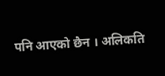पनि आएको छैन । अलिकति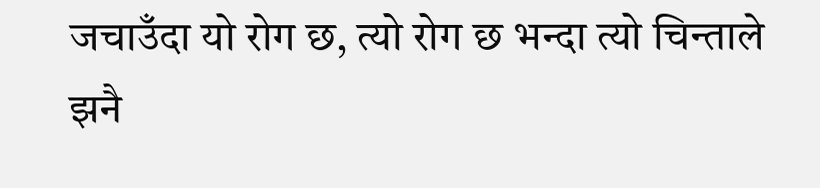जचाउँदा यो रोग छ, त्यो रोग छ भन्दा त्यो चिन्ताले झनै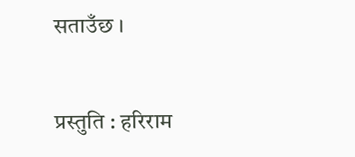सताउँछ ।

प्रस्तुति : हरिराम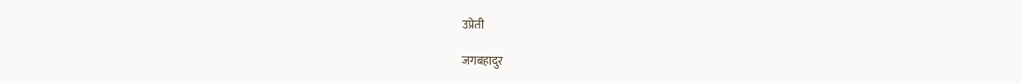उप्रेती

जगबहादुर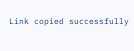Link copied successfully